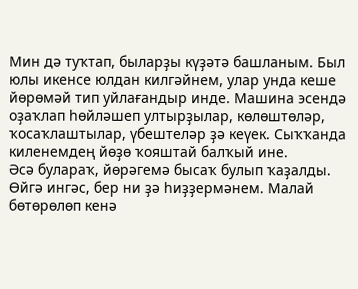Мин дә туҡтап, быларҙы күҙәтә башланым. Был юлы икенсе юлдан килгәйнем, улар унда кеше йөрөмәй тип уйлағандыр инде. Машина эсендә оҙаҡлап һөйләшеп ултырҙылар, көлөштөләр, ҡосаҡлаштылар, үбештеләр ҙә кеүек. Сыҡҡанда киленемдең йөҙө ҡояштай балҡый ине.
Әсә булараҡ, йөрәгемә бысаҡ булып ҡаҙалды. Өйгә ингәс, бер ни ҙә һиҙҙермәнем. Малай бөтөрөлөп кенә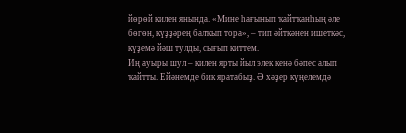йөрөй килен янында. «Мине һағынып ҡайтҡанһың әле бөгөн, күҙҙәрең балҡып тора», – тип әйткәнен ишеткәс, күҙемә йәш тулды, сығып киттем.
Иң ауыры шул – килен ярты йыл элек кенә бәпес алып ҡайтты. Ейәнемде бик яратабыҙ. Ә хәҙер күңелемдә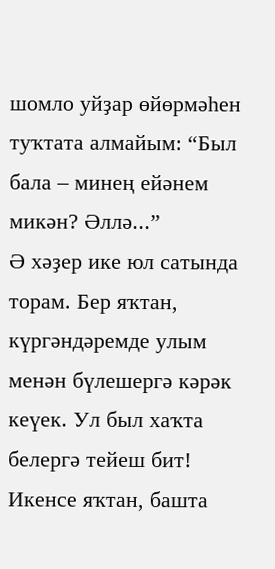шомло уйҙар өйөрмәһен туҡтата алмайым: “Был бала – минең ейәнем микән? Әллә...”
Ә хәҙер ике юл сатында торам. Бер яҡтан, күргәндәремде улым менән бүлешергә кәрәк кеүек. Ул был хаҡта белергә тейеш бит! Икенсе яҡтан, башта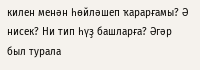килен менән һөйләшеп ҡарарғамы? Ә нисек? Ни тип һүҙ башларға? Әгәр был турала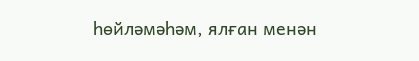һөйләмәһәм, ялған менән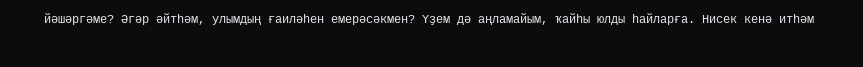йәшәргәме? Әгәр әйтһәм, улымдың ғаиләһен емерәсәкмен? Үҙем дә аңламайым, ҡайһы юлды һайларға. Нисек кенә итһәм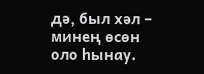дә, был хәл – минең өсөн оло һынау.